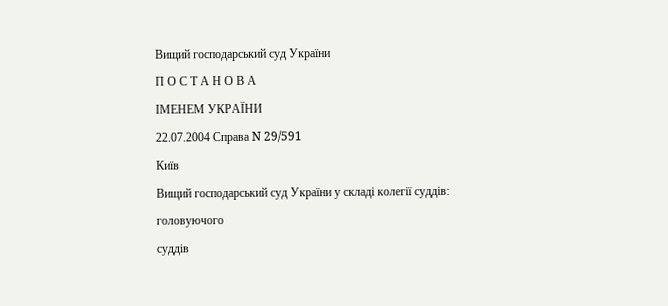Вищий господарський суд України
П О С Т А Н О В А
ІМЕНЕМ УКРАЇНИ
22.07.2004 Справа N 29/591
Київ
Вищий господарський суд України у складі колегії суддів:
головуючого
суддів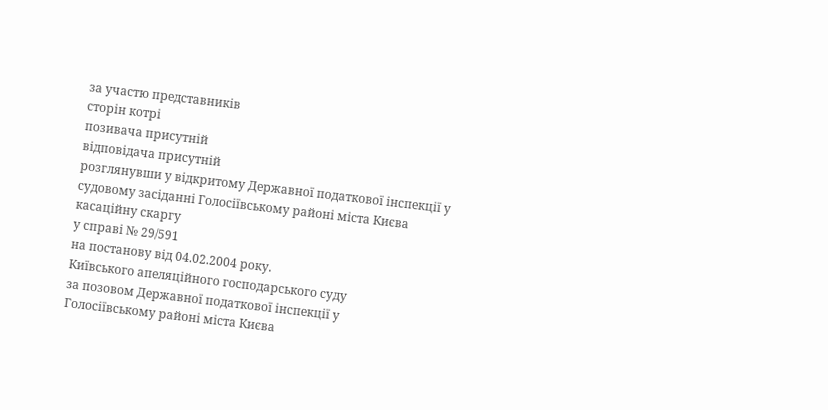за участю представників
сторін котрі
позивача присутній
відповідача присутній
розглянувши у відкритому Державної податкової інспекції у
судовому засіданні Голосіївському районі міста Києва
касаційну скаргу
у справі № 29/591
на постанову від 04.02.2004 року.
Київського апеляційного господарського суду
за позовом Державної податкової інспекції у
Голосіївському районі міста Києва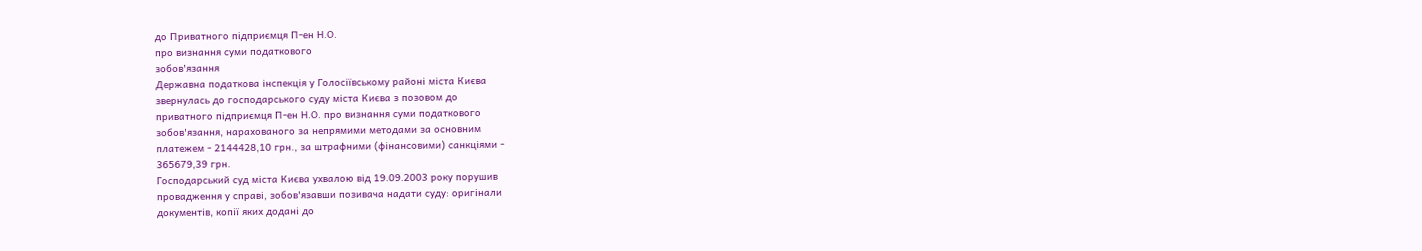до Приватного підприємця П-ен Н.О.
про визнання суми податкового
зобов'язання
Державна податкова інспекція у Голосіївському районі міста Києва
звернулась до господарського суду міста Києва з позовом до
приватного підприємця П-ен Н.О. про визнання суми податкового
зобов'язання, нарахованого за непрямими методами за основним
платежем - 2144428,10 грн., за штрафними (фінансовими) санкціями -
365679,39 грн.
Господарський суд міста Києва ухвалою від 19.09.2003 року порушив
провадження у справі, зобов'язавши позивача надати суду: оригінали
документів, копії яких додані до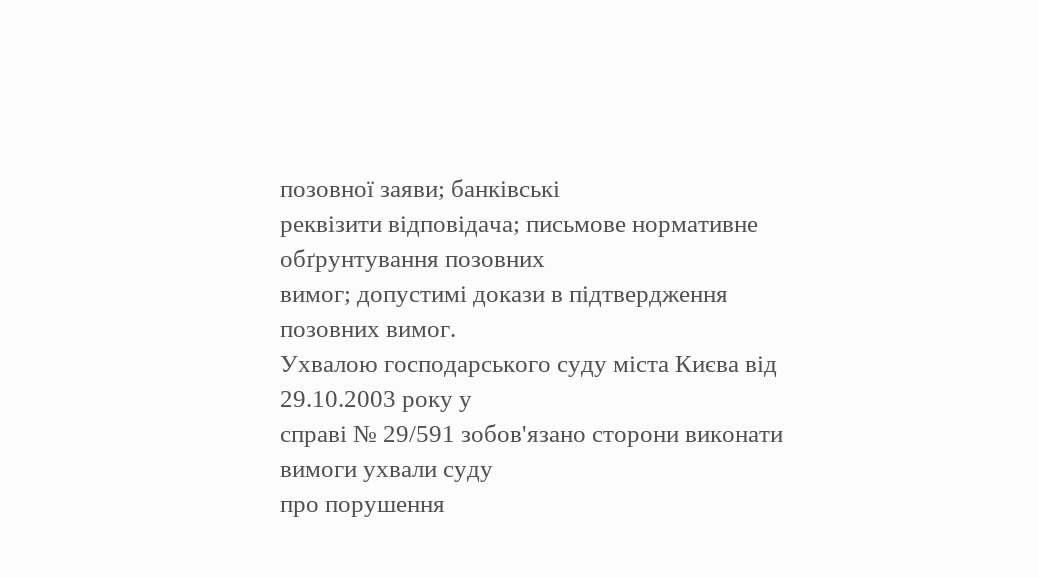позовної заяви; банківські
реквізити відповідача; письмове нормативне обґрунтування позовних
вимог; допустимі докази в підтвердження позовних вимог.
Ухвалою господарського суду міста Києва від 29.10.2003 року у
справі № 29/591 зобов'язано сторони виконати вимоги ухвали суду
про порушення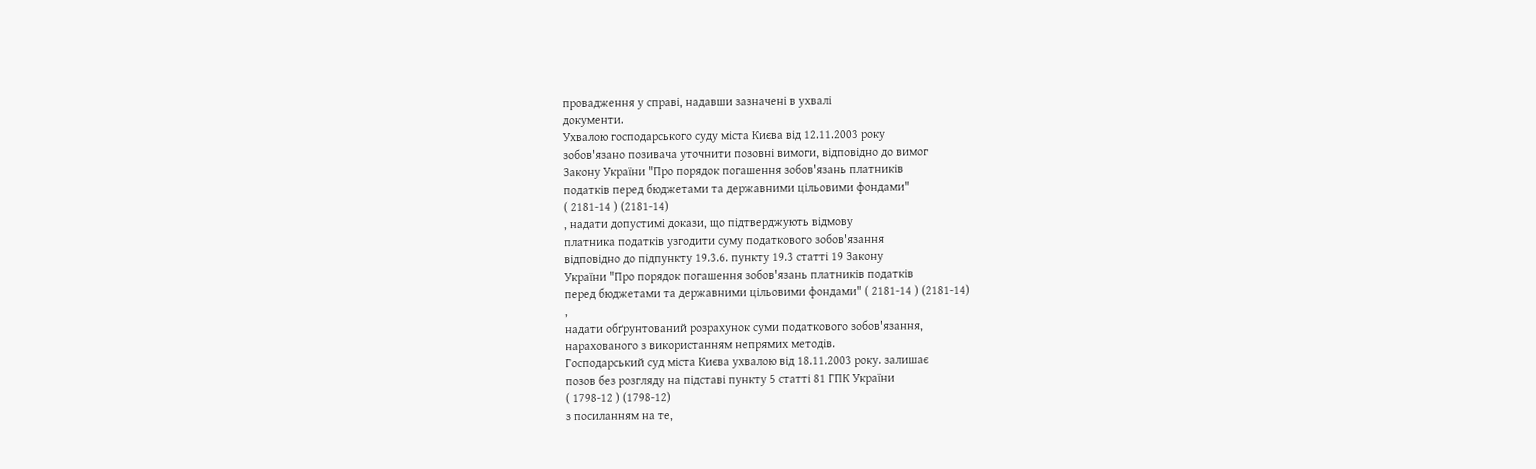провадження у справі, надавши зазначені в ухвалі
документи.
Ухвалою господарського суду міста Києва від 12.11.2003 року
зобов'язано позивача уточнити позовні вимоги, відповідно до вимог
Закону України "Про порядок погашення зобов'язань платників
податків перед бюджетами та державними цільовими фондами"
( 2181-14 ) (2181-14)
, надати допустимі докази, що підтверджують відмову
платника податків узгодити суму податкового зобов'язання
відповідно до підпункту 19.3.6. пункту 19.3 статті 19 Закону
України "Про порядок погашення зобов'язань платників податків
перед бюджетами та державними цільовими фондами" ( 2181-14 ) (2181-14)
,
надати обґрунтований розрахунок суми податкового зобов'язання,
нарахованого з використанням непрямих методів.
Господарський суд міста Києва ухвалою від 18.11.2003 року. залишає
позов без розгляду на підставі пункту 5 статті 81 ГПК України
( 1798-12 ) (1798-12)
з посиланням на те,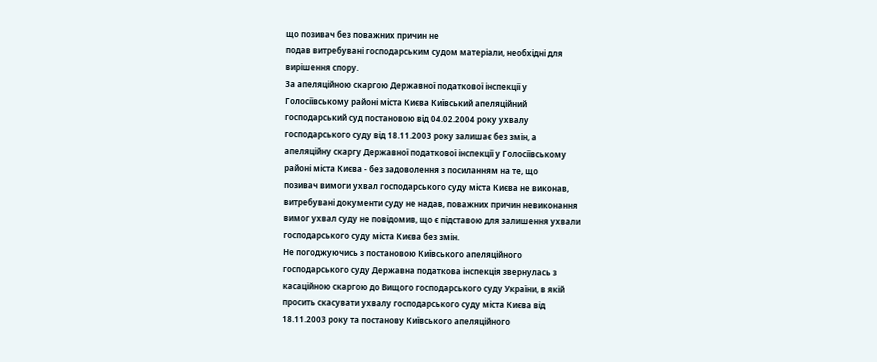що позивач без поважних причин не
подав витребувані господарським судом матеріали, необхідні для
вирішення спору.
За апеляційною скаргою Державної податкової інспекції у
Голосіївському районі міста Києва Київський апеляційний
господарський суд постановою від 04.02.2004 року ухвалу
господарського суду від 18.11.2003 року залишає без змін, а
апеляційну скаргу Державної податкової інспекції у Голосіївському
районі міста Києва - без задоволення з посиланням на те, що
позивач вимоги ухвал господарського суду міста Києва не виконав,
витребувані документи суду не надав, поважних причин невиконання
вимог ухвал суду не повідомив, що є підставою для залишення ухвали
господарського суду міста Києва без змін.
Не погоджуючись з постановою Київського апеляційного
господарського суду Державна податкова інспекція звернулась з
касаційною скаргою до Вищого господарського суду України, в якій
просить скасувати ухвалу господарського суду міста Києва від
18.11.2003 року та постанову Київського апеляційного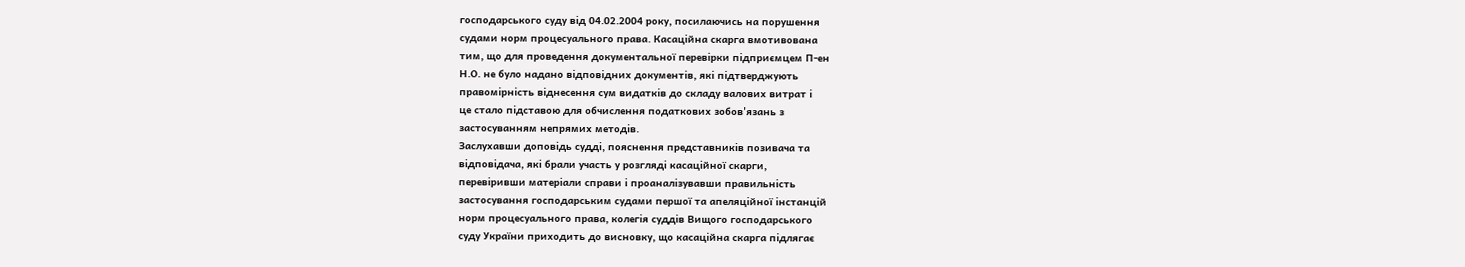господарського суду від 04.02.2004 року, посилаючись на порушення
судами норм процесуального права. Касаційна скарга вмотивована
тим, що для проведення документальної перевірки підприємцем П-ен
Н.О. не було надано відповідних документів, які підтверджують
правомірність віднесення сум видатків до складу валових витрат і
це стало підставою для обчислення податкових зобов'язань з
застосуванням непрямих методів.
Заслухавши доповідь судді, пояснення представників позивача та
відповідача, які брали участь у розгляді касаційної скарги,
перевіривши матеріали справи і проаналізувавши правильність
застосування господарським судами першої та апеляційної інстанцій
норм процесуального права, колегія суддів Вищого господарського
суду України приходить до висновку, що касаційна скарга підлягає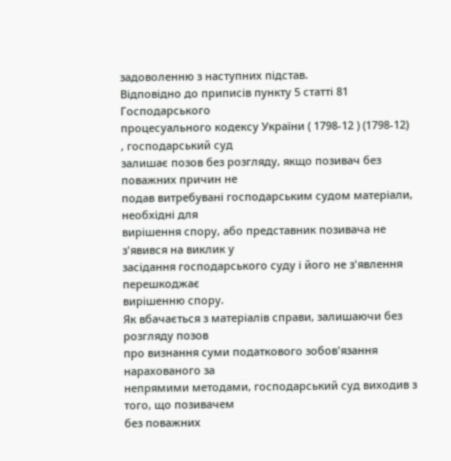задоволенню з наступних підстав.
Відповідно до приписів пункту 5 статті 81 Господарського
процесуального кодексу України ( 1798-12 ) (1798-12)
, господарський суд
залишає позов без розгляду, якщо позивач без поважних причин не
подав витребувані господарським судом матеріали, необхідні для
вирішення спору, або представник позивача не з'явився на виклик у
засідання господарського суду і його не з'явлення перешкоджає
вирішенню спору.
Як вбачається з матеріалів справи, залишаючи без розгляду позов
про визнання суми податкового зобов'язання нарахованого за
непрямими методами, господарський суд виходив з того, що позивачем
без поважних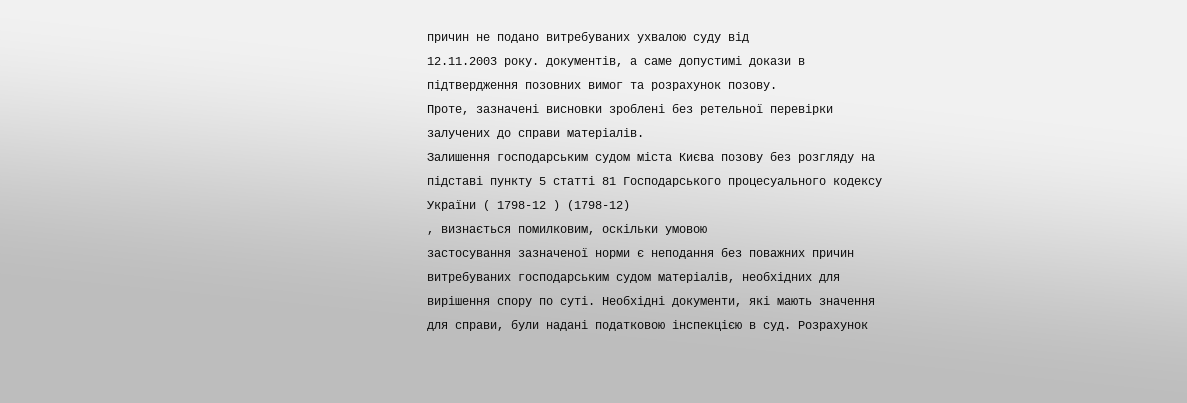причин не подано витребуваних ухвалою суду від
12.11.2003 року. документів, а саме допустимі докази в
підтвердження позовних вимог та розрахунок позову.
Проте, зазначені висновки зроблені без ретельної перевірки
залучених до справи матеріалів.
Залишення господарським судом міста Києва позову без розгляду на
підставі пункту 5 статті 81 Господарського процесуального кодексу
України ( 1798-12 ) (1798-12)
, визнається помилковим, оскільки умовою
застосування зазначеної норми є неподання без поважних причин
витребуваних господарським судом матеріалів, необхідних для
вирішення спору по суті. Необхідні документи, які мають значення
для справи, були надані податковою інспекцією в суд. Розрахунок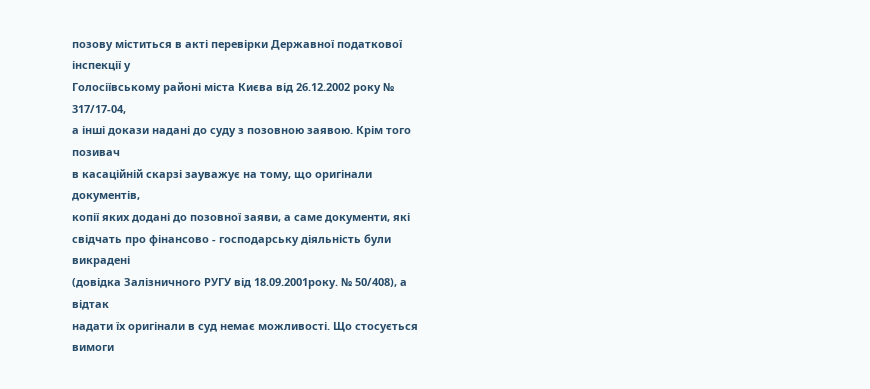позову міститься в акті перевірки Державної податкової інспекції у
Голосіївському районі міста Києва від 26.12.2002 року № 317/17-04,
а інші докази надані до суду з позовною заявою. Крім того позивач
в касаційній скарзі зауважує на тому, що оригінали документів,
копії яких додані до позовної заяви, а саме документи, які
свідчать про фінансово - господарську діяльність були викрадені
(довідка Залізничного РУГУ від 18.09.2001року. № 50/408), а відтак
надати їх оригінали в суд немає можливості. Що стосується вимоги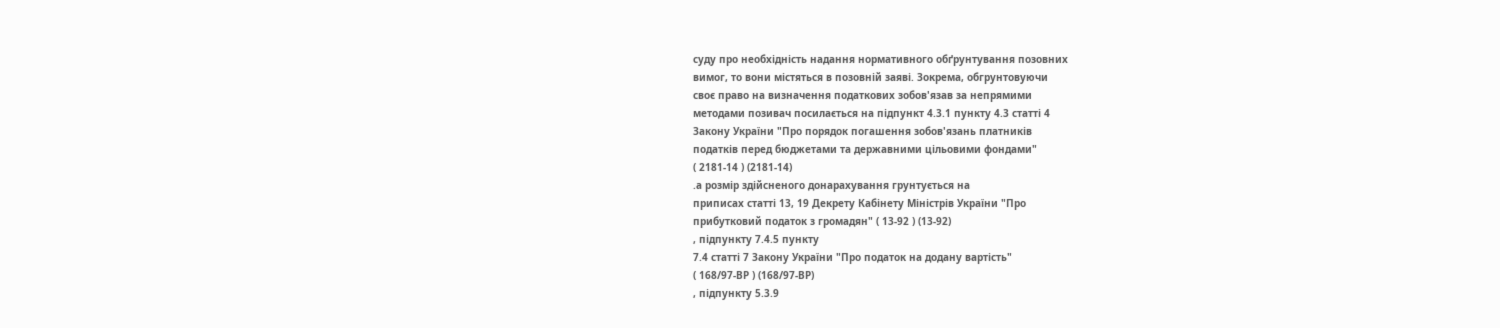суду про необхідність надання нормативного обґрунтування позовних
вимог, то вони містяться в позовній заяві. Зокрема, обгрунтовуючи
своє право на визначення податкових зобов'язав за непрямими
методами позивач посилається на підпункт 4.3.1 пункту 4.3 статті 4
Закону України "Про порядок погашення зобов'язань платників
податків перед бюджетами та державними цільовими фондами"
( 2181-14 ) (2181-14)
.а розмір здійсненого донарахування грунтується на
приписах статті 13, 19 Декрету Кабінету Міністрів України "Про
прибутковий податок з громадян" ( 13-92 ) (13-92)
, підпункту 7.4.5 пункту
7.4 статті 7 Закону України "Про податок на додану вартість"
( 168/97-ВР ) (168/97-ВР)
, підпункту 5.3.9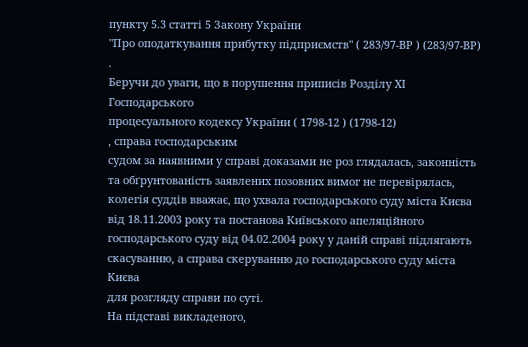пункту 5.3 статті 5 Закону України
"Про оподаткування прибутку підприємств" ( 283/97-ВР ) (283/97-ВР)
.
Беручи до уваги, що в порушення приписів Розділу ХІ Господарського
процесуального кодексу України ( 1798-12 ) (1798-12)
, справа господарським
судом за наявними у справі доказами не роз глядалась, законність
та обґрунтованість заявлених позовних вимог не перевірялась,
колегія суддів вважає, що ухвала господарського суду міста Києва
від 18.11.2003 року та постанова Київського апеляційного
господарського суду від 04.02.2004 року у даній справі підлягають
скасуванню, а справа скеруванню до господарського суду міста Києва
для розгляду справи по суті.
На підставі викладеного,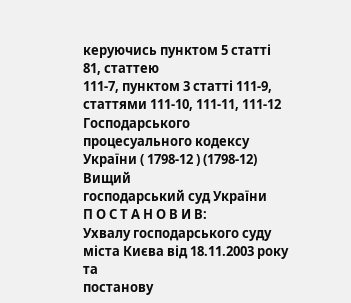керуючись пунктом 5 статті 81, статтею
111-7, пунктом 3 статті 111-9, статтями 111-10, 111-11, 111-12
Господарського процесуального кодексу України ( 1798-12 ) (1798-12)
Вищий
господарський суд України
П О С Т А Н О В И В:
Ухвалу господарського суду міста Києва від 18.11.2003 року та
постанову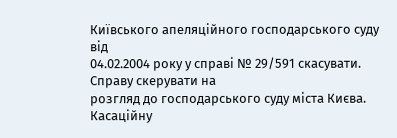Київського апеляційного господарського суду від
04.02.2004 року у справі № 29/591 скасувати. Справу скерувати на
розгляд до господарського суду міста Києва.
Касаційну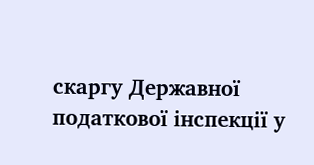скаргу Державної податкової інспекції у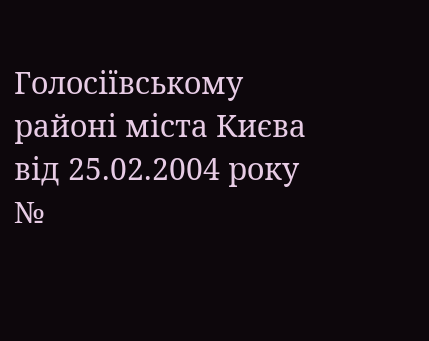Голосіївському
районі міста Києва від 25.02.2004 року №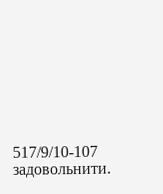517/9/10-107
задовольнити.